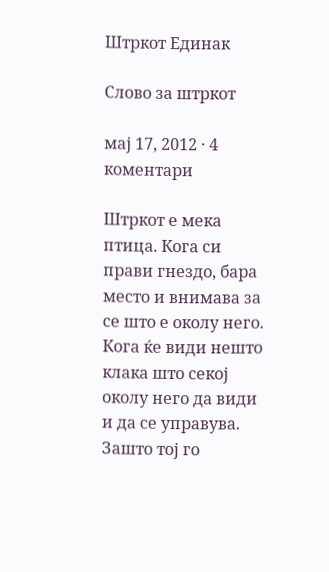Штркот Единак

Слово за штркот

мај 17, 2012 · 4 коментари

Штркот е мека птица. Кога си прави гнездо, бара место и внимава за се што е околу него. Кога ќе види нешто клака што секој околу него да види и да се управува. Зашто тој го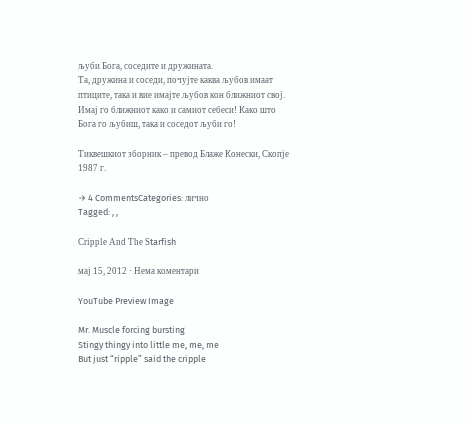љуби Бога, соседите и дружината.
Та, дружина и соседи, почујте каква љубов имаат птиците, така и вие имајте љубов кон ближниот свој. Имај го ближниот како и самиот себеси! Како што Бога го љубиш, така и соседот љуби го!

Тиквешкиот зборник – превод Блаже Конески, Скопје 1987 г.

→ 4 CommentsCategories: лично
Tagged: , ,

Сriррlе Аnd Тhе Ѕtarfish

мај 15, 2012 · Нема коментари

YouTube Preview Image

Mr. Muscle forcing bursting
Stingy thingy into little me, me, me
But just “ripple” said the cripple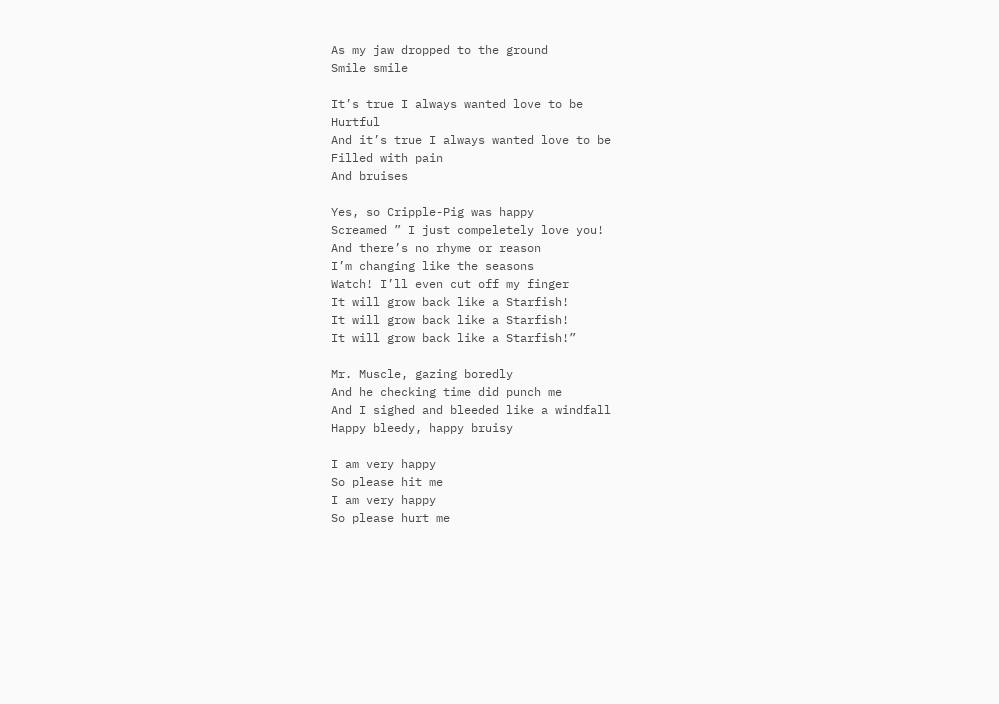As my jaw dropped to the ground
Smile smile

It’s true I always wanted love to be
Hurtful
And it’s true I always wanted love to be
Filled with pain
And bruises

Yes, so Cripple-Pig was happy
Screamed ” I just compeletely love you!
And there’s no rhyme or reason
I’m changing like the seasons
Watch! I’ll even cut off my finger
It will grow back like a Starfish!
It will grow back like a Starfish!
It will grow back like a Starfish!”

Mr. Muscle, gazing boredly
And he checking time did punch me
And I sighed and bleeded like a windfall
Happy bleedy, happy bruisy

I am very happy
So please hit me
I am very happy
So please hurt me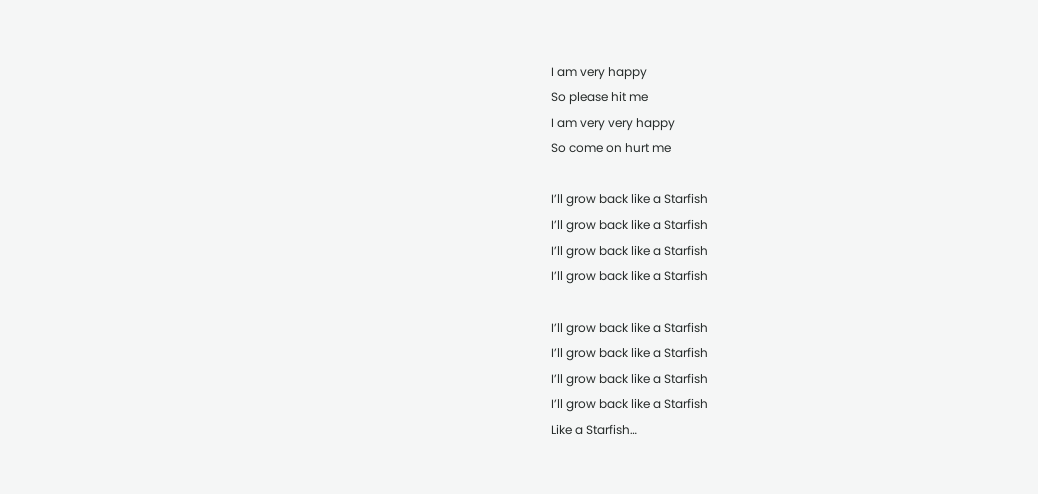I am very happy
So please hit me
I am very very happy
So come on hurt me

I’ll grow back like a Starfish
I’ll grow back like a Starfish
I’ll grow back like a Starfish
I’ll grow back like a Starfish

I’ll grow back like a Starfish
I’ll grow back like a Starfish
I’ll grow back like a Starfish
I’ll grow back like a Starfish
Like a Starfish…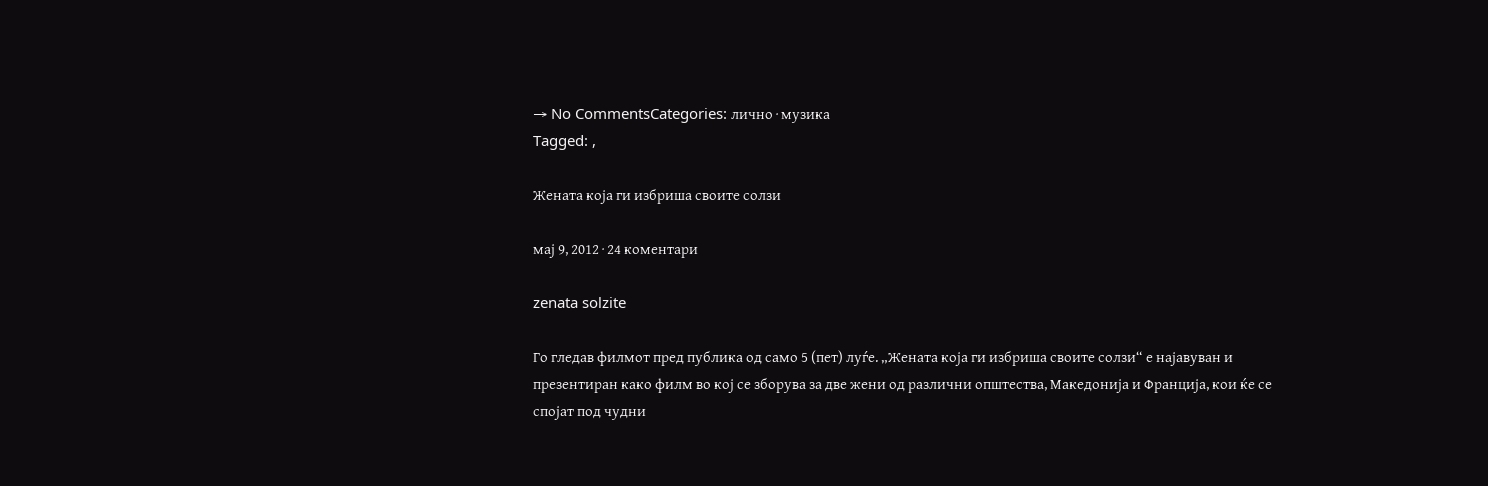→ No CommentsCategories: лично · музика
Tagged: ,

Жената која ги избриша своите солзи

мај 9, 2012 · 24 коментари

zenata solzite

Го гледав филмот пред публика од само 5 (пет) луѓе. „Жената која ги избриша своите солзи“ е најавуван и презентиран како филм во кој се зборува за две жени од различни општества, Македонија и Франција, кои ќе се спојат под чудни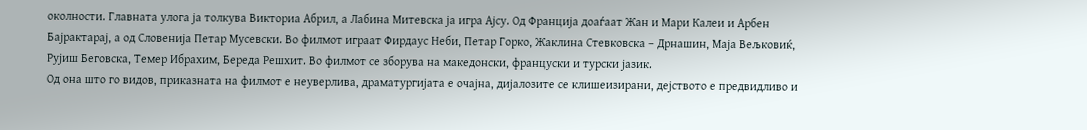околности. Главната улога ја толкува Викториа Абрил, а Лабина Митевска ја игра Ајсу. Од Франција доаѓаат Жан и Мари Калеи и Арбен Бајрактарај, а од Словенија Петар Мусевски. Во филмот играат Фирдаус Неби, Петар Горко, Жаклина Стевковска – Дрнашин, Маја Вељковиќ, Рујиш Беговска, Темер Ибрахим, Береда Решхит. Во филмот се зборува на македонски, француски и турски јазик.
Од она што го видов, приказната на филмот е неуверлива, драматургијата е очајна, дијалозите се клишеизирани, дејството е предвидливо и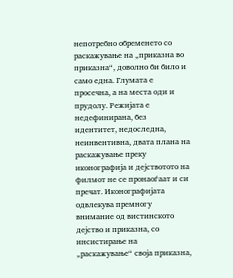непотребно обременето со раскажување на „приказна во приказна“, доволно би било и само една. Глумата е просечна, а на места оди и прудолу. Режијата е недефинирана, без идентитет, недоследна, неинвентивна, двата плана на раскажување преку иконографија и дејствотото на филмот не се пронаоѓаат и си пречат. Иконографијата одвлекува премногу внимание од вистинското дејство и приказна, со инсистирање на „раскажување“ своја приказна,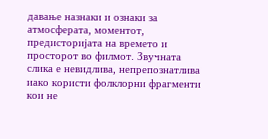давање назнаки и ознаки за атмосферата, моментот, предисторијата на времето и просторот во филмот. Звучната слика е невидлива, непрепознатлива иако користи фолклорни фрагменти кои не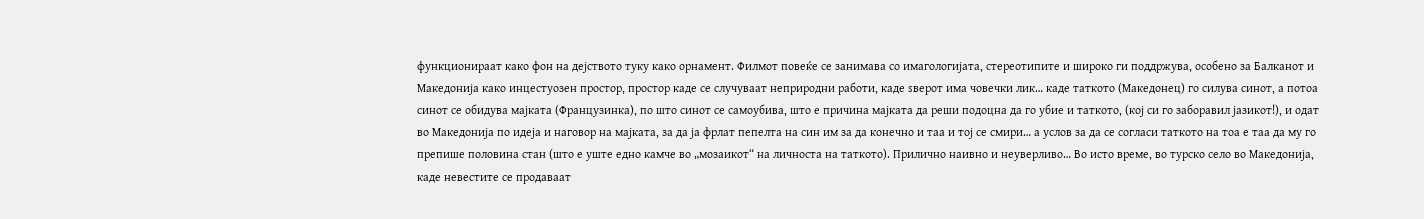функционираат како фон на дејството туку како орнамент. Филмот повеќе се занимава со имагологијата, стереотипите и широко ги поддржува, особено за Балканот и Македонија како инцестуозен простор, простор каде се случуваат неприродни работи, каде ѕверот има човечки лик… каде таткото (Македонец) го силува синот, а потоа синот се обидува мајката (Французинка), по што синот се самоубива, што е причина мајката да реши подоцна да го убие и таткото, (кој си го заборавил јазикот!), и одат во Македонија по идеја и наговор на мајката, за да ја фрлат пепелта на син им за да конечно и таа и тој се смири… а услов за да се согласи таткото на тоа е таа да му го препише половина стан (што е уште едно камче во „мозаикот“ на личноста на таткото). Прилично наивно и неуверливо… Во исто време, во турско село во Македонија, каде невестите се продаваат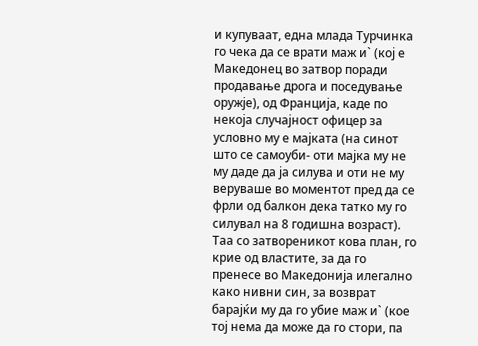и купуваат, една млада Турчинка го чека да се врати маж и` (кој е Македонец во затвор поради продавање дрога и поседување оружје), од Франција, каде по некоја случајност офицер за условно му е мајката (на синот што се самоуби- оти мајка му не му даде да ја силува и оти не му веруваше во моментот пред да се фрли од балкон дека татко му го силувал на 8 годишна возраст). Таа со затвореникот кова план, го крие од властите, за да го пренесе во Македонија илегално како нивни син, за возврат барајќи му да го убие маж и` (кое тој нема да може да го стори, па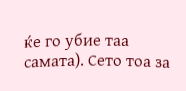ќе го убие таа самата). Сето тоа за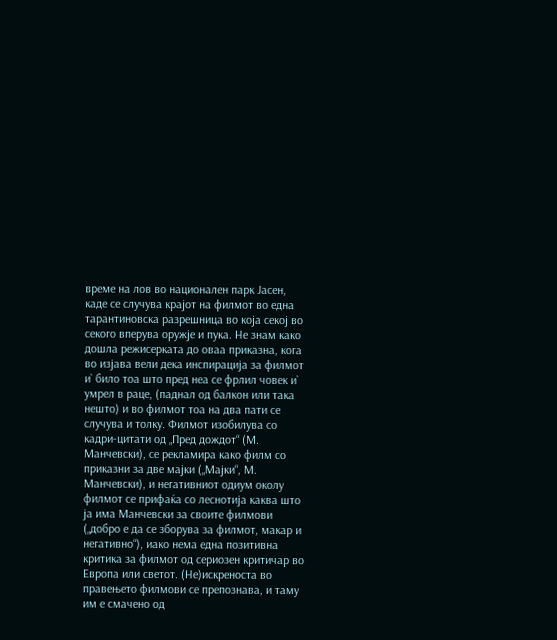време на лов во национален парк Јасен, каде се случува крајот на филмот во една тарантиновска разрешница во која секој во секого вперува оружје и пука. Не знам како дошла режисерката до оваа приказна, кога во изјава вели дека инспирација за филмот и` било тоа што пред неа се фрлил човек и` умрел в раце, (паднал од балкон или така нешто) и во филмот тоа на два пати се случува и толку. Филмот изобилува со кадри-цитати од „Пред дождот“ (М. Манчевски), се рекламира како филм со приказни за две мајки („Мајки“, М. Манчевски), и негативниот одиум околу филмот се прифаќа со леснотија каква што ја има Манчевски за своите филмови („добро е да се зборува за филмот, макар и негативно“), иако нема една позитивна критика за филмот од сериозен критичар во Европа или светот. (Не)искреноста во правењето филмови се препознава, и таму им е смачено од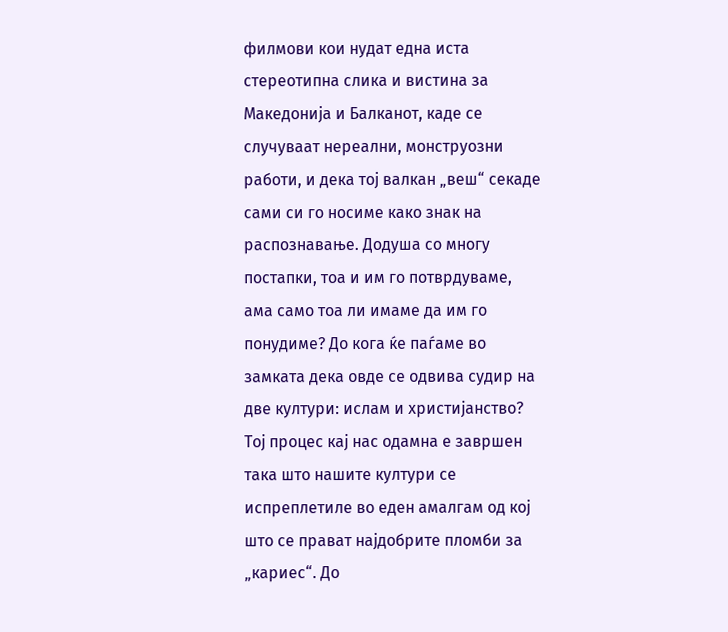филмови кои нудат една иста стереотипна слика и вистина за Македонија и Балканот, каде се случуваат нереални, монструозни работи, и дека тој валкан „веш“ секаде сами си го носиме како знак на распознавање. Додуша со многу постапки, тоа и им го потврдуваме, ама само тоа ли имаме да им го понудиме? До кога ќе паѓаме во замката дека овде се одвива судир на две култури: ислам и христијанство? Тој процес кај нас одамна е завршен така што нашите култури се испреплетиле во еден амалгам од кој што се прават најдобрите пломби за „кариес“. До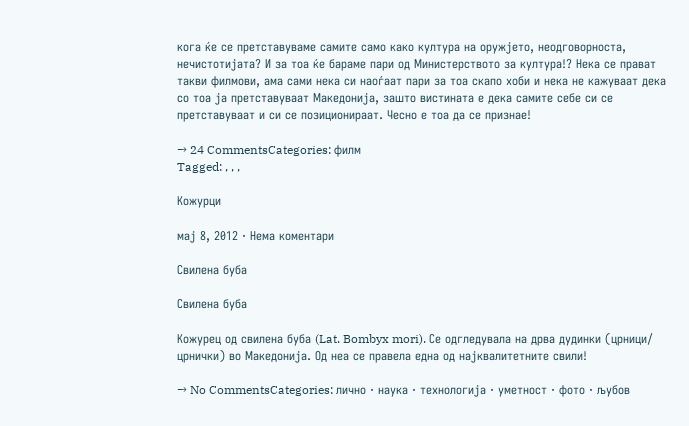кога ќе се претставуваме самите само како култура на оружјето, неодговорноста, нечистотијата? И за тоа ќе бараме пари од Министерството за култура!? Нека се прават такви филмови, ама сами нека си наоѓаат пари за тоа скапо хоби и нека не кажуваат дека со тоа ја претставуваат Македонија, зашто вистината е дека самите себе си се претставуваат и си се позиционираат. Чесно е тоа да се признае!

→ 24 CommentsCategories: филм
Tagged: , , ,

Кожурци

мај 8, 2012 · Нема коментари

Свилена буба

Свилена буба

Кожурец од свилена буба (Lat. Bombyx mori). Се одгледувала на дрва дудинки (црници/ црнички) во Македонија. Од неа се правела една од најквалитетните свили!

→ No CommentsCategories: лично · наука · технологија · уметност · фото · љубов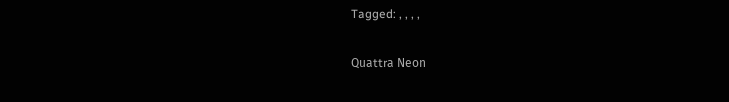Tagged: , , , ,

Quаttrа Nеоn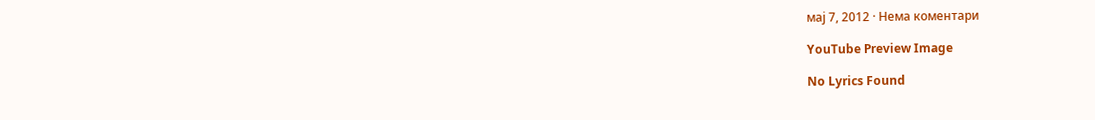мај 7, 2012 · Нема коментари

YouTube Preview Image

No Lyrics Found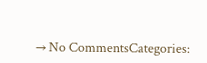→ No CommentsCategories: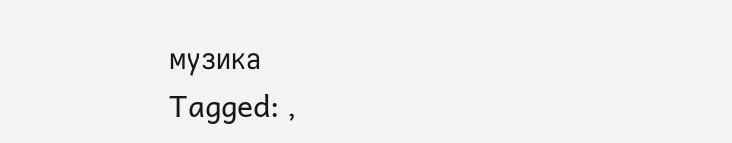музика
Tagged: ,